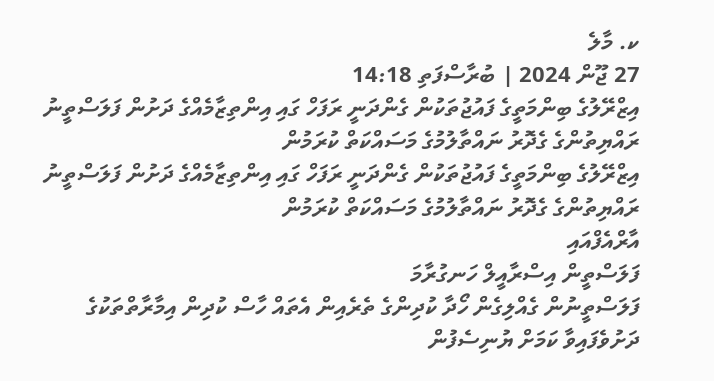ކ. މާލެ
27 ޖޫން 2024 | ބުރާސްފަތި 14:18
އިޒްރޭލުގެ ބިންމަތީގެ ފައުޖުތަކުން ގެންދަނީ ރަފަހް ގައި އިންތިޒާމެއްގެ ދަށުން ފަލަސްތީނު ރައްޔިތުންގެ ގެދޮރު ނައްތާލުމުގެ މަސައްކަތް ކުރަމުން
އިޒްރޭލުގެ ބިންމަތީގެ ފައުޖުތަކުން ގެންދަނީ ރަފަހް ގައި އިންތިޒާމެއްގެ ދަށުން ފަލަސްތީނު ރައްޔިތުންގެ ގެދޮރު ނައްތާލުމުގެ މަސައްކަތް ކުރަމުން
އާރްއެފްއައި
ފަލަސްތީން އިސްރާއީލް ހަނގުރާމަ
ފަލަސްތީނުން ގެއްލިގެން ހޯދާ ކުދިންގެ ތެރެއިން އެތައް ހާސް ކުދިން އިމާރާތްތަކުގެ ދަށުވެފައިވާ ކަމަށް ޔުނިސެފުން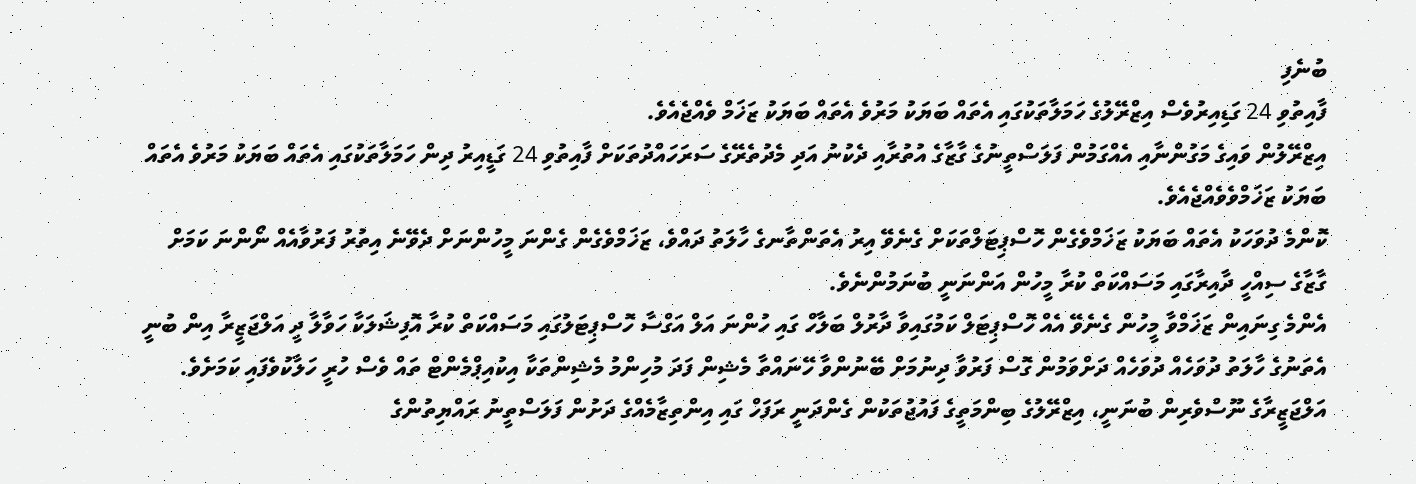ބުނެފި
ފާއިތުވި 24 ގަޑިއިރުވެސް އިޒްރޭލުގެ ހަމަލާތަކުގައި އެތައް ބަޔަކު މަރުވެ އެތައް ބަޔަކު ޒަޚަމް ވެއްޖެއެވެ.
އިޒްރޭލުން ވައިގެ މަގުންނާއި އެއްގަމުން ފަލަސްތީނުގެ ގާޒާގެ އުތުރާއި ދެކުނު އަދި މެދުތެރޭގެ ސަރަހައްދުތަކަށް ފާއިތުވި 24 ގަޑީއިރު ދިން ހަމަލާތަކުގައި އެތައް ބަޔަކު މަރުވެ އެތައް ބަޔަކު ޒަޚަމްވެވެއްޖެއެވެ.
ކޮންމެ ދުވަހަކު އެތައް ބަޔަކު ޒަޚަމްވެގެން ހޮސްޕިޓަލްތަކަށް ގެނެވޭ އިރު އެތަންތާނގެ ހާލަތު ދައްވެ، ޒަޚަމްވެގެން ގެންނަ މީހުންނަށް ދެވޭނެ އިތުރު ފަރުވާއެއް ނޯންނަ ކަމަށް ގާޒާގެ ސިއްހީ ދާއިރާގައި މަސައްކަތް ކުރާ މީހުން އަންނަނީ ބުނަމުންނެވެ.
އެންމެ ގިނައިން ޒަޚަމްވާ މީހުން ގެނެވޭ އެއް ހޮސްޕިޓަލް ކަމުގައިވާ ދާރުލް ބަލާހް ގައި ހުންނަ އަލް އަގްސާ ހޮސްޕިޓަލުގައި މަސައްކަތް ކުރާ އޮފިޝަލަކާ ހަވާލާ ދީ އަލްޖަޒީރާ އިން ބުނީ އެތަނުގެ ހާލަތު ދުވަހެއް ދުވަހެއް ދަށްވަމުން ގޮސް ފަރުވާ ދިނުމަށް ބޭނުންވާ ހޭނައްތާ މެޝިން ފަދަ މުހިންމު މެޝިންތަކާ އިކުއިޕްމެންޓް ތައް ވެސް ހުރީ ހަލާކުވެފައި ކަމަށެވެ.
އަލްޖަޒީރާގެ ނޫސްވެރިން ބުނަނީ، އިޒްރޭލުގެ ބިންމަތީގެ ފައުޖުތަކުން ގެންދަނީ ރަފަހް ގައި އިންތިޒާމެއްގެ ދަށުން ފަލަސްތީނު ރައްޔިތުންގެ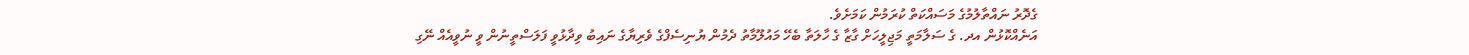ގެދޮރު ނައްތާލުމުގެ މަސައްކަތް ކުރަމުން ކަމަށެވެ.
އަނެއްކޮޅުން އދ. ގެ ސަލާމަތީ މަޖިލީހަށް ގާޒާ ގެ ހާލަތާ ބެހޭ މައުލޫމާތު ދެމުން ޔުނިސެފްގެ ވެރިޔާގެ ނައިބު ވިދާޅުވީ ފަލަސްތީނުން ވީ ނުވީއެއް ނޭގި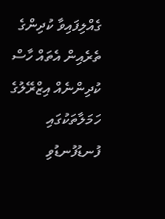ގެއްލިފައިވާ ކުދިންގެ ތެރެއިން އެތައް ހާސް ކުދިންނެއް އިޒްރޭލުގެ ހަމަލާތަކުގައި ފުނޑުފުނޑުވި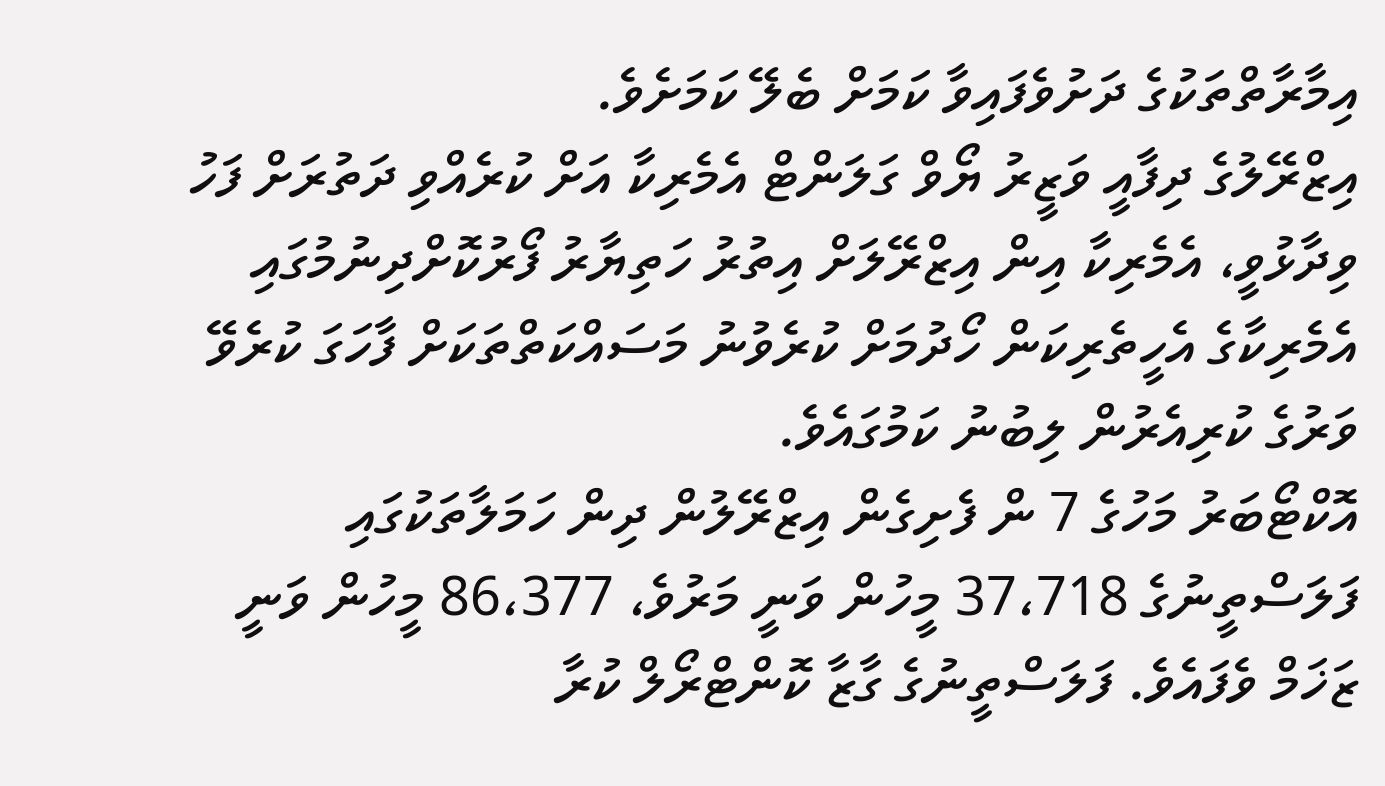އިމާރާތްތަކުގެ ދަށުވެފައިވާ ކަމަށް ބެލޭ ކަމަށެވެ.
އިޒްރޭލުގެ ދިފާއީ ވަޒީރު ޔޯވް ގަލަންޓް އެމެރިކާ އަށް ކުރެއްވި ދަތުރަށް ފަހު ވިދާޅުވީ، އެމެރިކާ އިން އިޒްރޭލަށް އިތުރު ހަތިޔާރު ފޯރުކޮށްދިނުމުގައި އެމެރިކާގެ އެހީތެރިކަން ހޯދުމަށް ކުރެވުނު މަސައްކަތްތަކަށް ފާހަގަ ކުރެވޭ ވަރުގެ ކުރިއެރުން ލިބުނު ކަމުގައެވެ.
އޮކްޓޯބަރު މަހުގެ 7 ން ފެށިގެން އިޒްރޭލުން ދިން ހަމަލާތަކުގައި ފަލަސްތީނުގެ 37،718 މީހުން ވަނީ މަރުވެ، 86،377 މީހުން ވަނީ ޒަޚަމް ވެފައެވެ. ފަލަސްތީނުގެ ގާޒާ ކޮންޓްރޯލް ކުރާ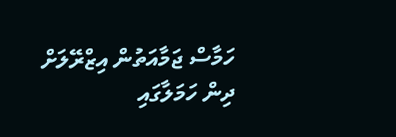ހަމާސް ޖަމާއަތުން އިޒްރޭލަށް ދިން ހަމަލާގައި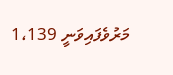މަރުވެފައިވަނީ 1،139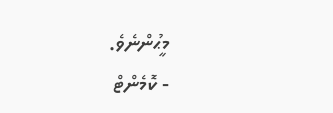މީޙުންނެވެ.
- ކޮމެންޓް